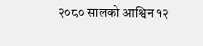२०८० सालको आश्विन १२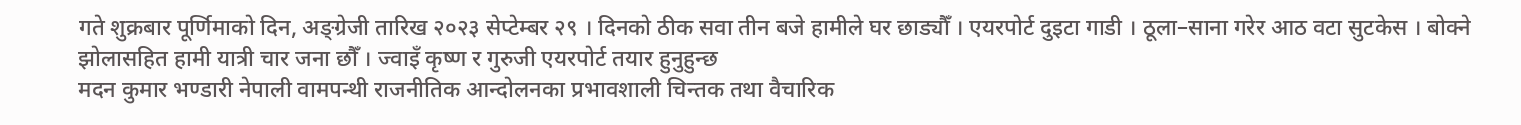गते शुक्रबार पूर्णिमाको दिन, अङ्ग्रेजी तारिख २०२३ सेप्टेम्बर २९ । दिनको ठीक सवा तीन बजे हामीले घर छाड्यौँ । एयरपोर्ट दुइटा गाडी । ठूला–साना गरेर आठ वटा सुटकेस । बोक्ने झोलासहित हामी यात्री चार जना छौँ । ज्वाइँ कृष्ण र गुरुजी एयरपोर्ट तयार हुनुहुन्छ
मदन कुमार भण्डारी नेपाली वामपन्थी राजनीतिक आन्दोलनका प्रभावशाली चिन्तक तथा वैचारिक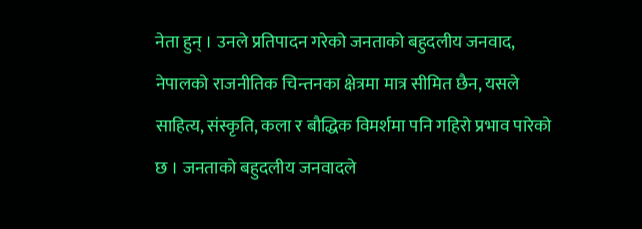नेता हुन् । उनले प्रतिपादन गरेको जनताको बहुदलीय जनवाद, नेपालको राजनीतिक चिन्तनका क्षेत्रमा मात्र सीमित छैन, यसले साहित्य, संस्कृति, कला र बौद्धिक विमर्शमा पनि गहिरो प्रभाव पारेको छ । जनताको बहुदलीय जनवादले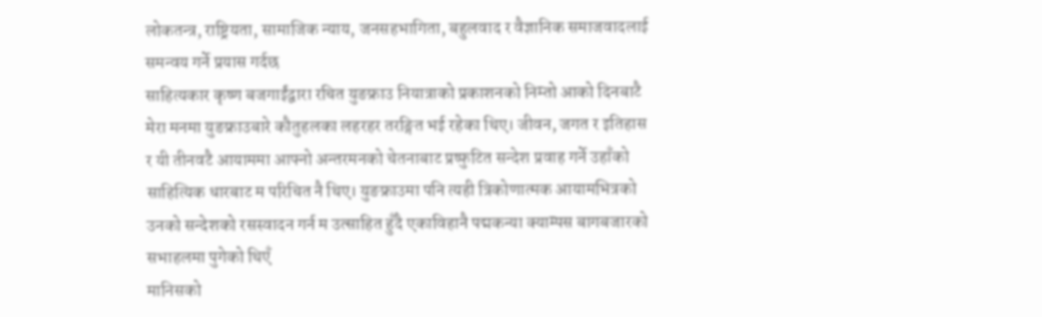लोकतन्त्र, राष्ट्रियता, सामाजिक न्याय, जनसहभागिता, बहुलवाद र वैज्ञानिक समाजवादलाई समन्वय गर्ने प्रयास गर्दछ
साहित्यकार कृष्ण बजगाईंद्वारा रचित युङफ्राउ नियात्राको प्रकाशनको निम्तो आको दिनबाटै मेरा मनमा युङफ्राउबारे कौतुहलका लहरहर तरङ्गित भई रहेका थिए। जीवन, जगत र इतिहास र यी तीनवटै आयाममा आफ्नो अन्तरमनको चेतनाबाट प्रष्फुटित सन्देश प्रवाह गर्ने उहाँको साहित्यिक धारबाट म परिचित नै थिए। युङफ्राउमा पनि त्यही त्रिकोणात्मक आयामभित्रको उनको सन्देशको रसस्वादन गर्न म उत्साहित हुँदै एकाविहानै पद्मकन्या क्याम्पस बागबजारको सभाहलमा पुगेको थिएँ
मानिसको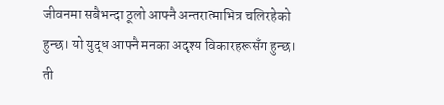जीवनमा सबैभन्दा ठूलो आफ्नै अन्तरात्माभित्र चलिरहेको हुन्छ। यो युद्ध आफ्नै मनका अदृश्य विकारहरूसँग हुन्छ। ती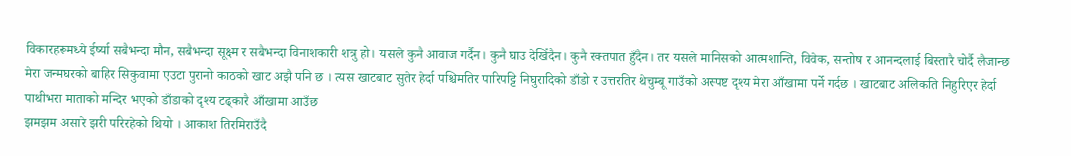विकारहरूमध्ये ईर्ष्या सबैभन्दा मौन, सबैभन्दा सूक्ष्म र सबैभन्दा विनाशकारी शत्रु हो। यसले कुनै आवाज गर्दैन। कुनै घाउ देखिँदैन। कुनै रक्तपात हुँदैन। तर यसले मानिसको आत्मशान्ति, विवेक, सन्तोष र आनन्दलाई बिस्तारै चोर्दै लैजान्छ
मेरा जन्मघरको बाहिर सिकुवामा एउटा पुरानो काठको खाट अझै पनि छ । त्यस खाटबाट सुतेर हेर्दा पश्चिमतिर पारिपट्टि निघुरादिको डाँडो र उत्तरतिर थेचुम्बू गाउँको अस्पष्ट दृश्य मेरा आँखामा पर्ने गर्दछ । खाटबाट अलिकति निहुरिएर हेर्दा पाथीभरा माताको मन्दिर भएको डाँडाको दृश्य टढ्कारै आँखामा आउँछ
झमझम असारे झरी परिरहेको थियो । आकाश तिरमिराउँदै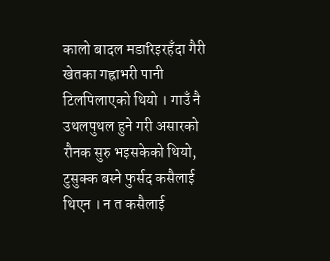कालो बादल मडारिइरहँदा गैरी खेतका गह्राभरी पानी टिलपिलाएको थियो । गाउँ नै उथलपुथल हुने गरी असारको रौनक सुरु भइसकेको थियो, टुसुक्क बस्ने फुर्सद कसैलाई थिएन । न त कसैलाई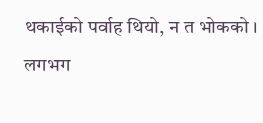थकाईको पर्वाह थियो, न त भोकको ।
लगभग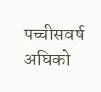पच्चीसवर्ष अघिको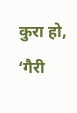कुरा हो, ‘गैरी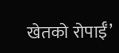खेतको रोपाईँ’